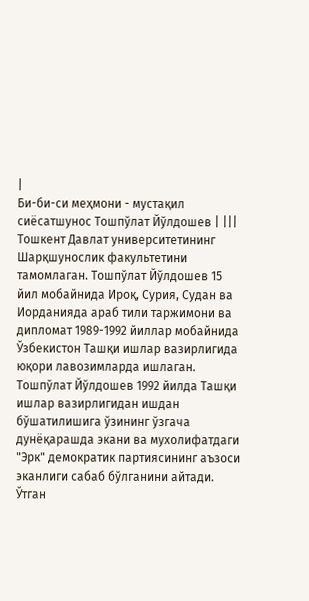|
Би-би-си меҳмони - мустақил сиёсатшунос Тошпўлат Йўлдошев | |||
Тошкент Давлат университетининг Шарқшунослик факультетини тамомлаган. Тошпўлат Йўлдошев 15 йил мобайнида Ироқ, Сурия, Судан ва Иорданияда араб тили таржимони ва дипломат 1989-1992 йиллар мобайнида Ўзбекистон Ташқи ишлар вазирлигида юқори лавозимларда ишлаган. Тошпўлат Йўлдошев 1992 йилда Ташқи ишлар вазирлигидан ишдан бўшатилишига ўзининг ўзгача дунёқарашда экани ва мухолифатдаги "Эрк" демократик партиясининг аъзоси эканлиги сабаб бўлганини айтади. Ўтган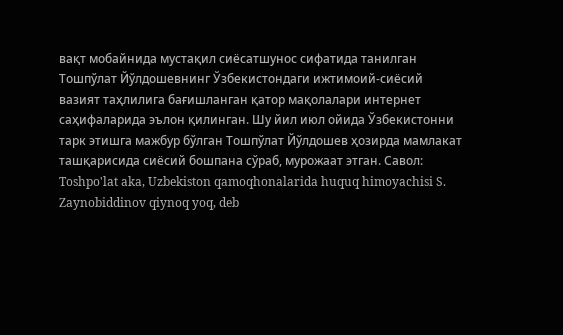вақт мобайнида мустақил сиёсатшунос сифатида танилган Тошпўлат Йўлдошевнинг Ўзбекистондаги ижтимоий-сиёсий вазият таҳлилига бағишланган қатор мақолалари интернет саҳифаларида эълон қилинган. Шу йил июл ойида Ўзбекистонни тарк этишга мажбур бўлган Тошпўлат Йўлдошев ҳозирда мамлакат ташқарисида сиёсий бошпана сўраб, мурожаат этган. Савол: Toshpo'lat aka, Uzbekiston qamoqhonalarida huquq himoyachisi S. Zaynobiddinov qiynoq yoq, deb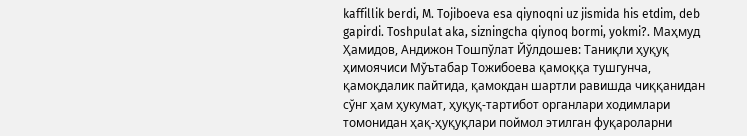kaffillik berdi, M. Tojiboeva esa qiynoqni uz jismida his etdim, deb gapirdi. Toshpulat aka, sizningcha qiynoq bormi, yokmi?. Маҳмуд Ҳамидов, Андижон Тошпўлат Йўлдошев: Таниқли ҳуқуқ ҳимоячиси Мўътабар Тожибоева қамоққа тушгунча, қамоқдалик пайтида, қамокдан шартли равишда чиққанидан сўнг ҳам ҳукумат, ҳуқуқ-тартибот органлари ходимлари томонидан ҳақ-ҳуқуқлари поймол этилган фуқароларни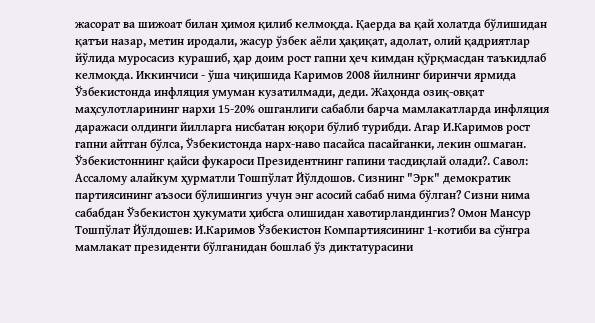жасорат ва шижоат билан ҳимоя қилиб келмоқда. Қаерда ва қай холатда бўлишидан қатъи назар, метин иродали, жасур ўзбек аёли ҳақиқат, адолат, олий қадриятлар йўлида муросасиз курашиб, ҳар доим рост гапни ҳеч кимдан қўрқмасдан таъкидлаб келмоқда. Иккинчиси - ўша чиқишида Каримов 2008 йилнинг биринчи ярмида Ўзбекистонда инфляция умуман кузатилмади, деди. Жаҳонда озиқ-овқат маҳсулотларининг нархи 15-20% ошганлиги сабабли барча мамлакатларда инфляция даражаси олдинги йилларга нисбатан юқори бўлиб турибди. Агар И.Каримов рост гапни айтган бўлса, Ўзбекистонда нарх-наво пасайса пасайганки, лекин ошмаган. Ўзбекистоннинг қайси фукароси Президентнинг гапини тасдиқлай олади?. Савол: Ассалому алайкум ҳурматли Тошпўлат Йўлдошов. Сизнинг "Эрк" демократик партиясининг аъзоси бўлишингиз учун энг асосий сабаб нима бўлган? Сизни нима сабабдан Ўзбекистон ҳукумати ҳибсга олишидан хавотирландингиз? Омон Мансур Тошпўлат Йўлдошев: И.Каримов Ўзбекистон Компартиясининг 1-котиби ва сўнгра мамлакат президенти бўлганидан бошлаб ўз диктатурасини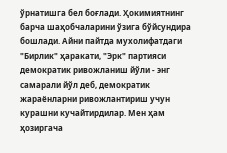ўрнатишга бел боғлади. Ҳокимиятнинг барча шаҳобчаларини ўзига бўйсундира бошлади. Айни пайтда мухолифатдаги "Бирлик" ҳаракати, "Эрк" партияси демократик ривожланиш йўли - энг самарали йўл деб, демократик жараёнларни ривожлантириш учун курашни кучайтирдилар. Мен ҳам ҳозиргача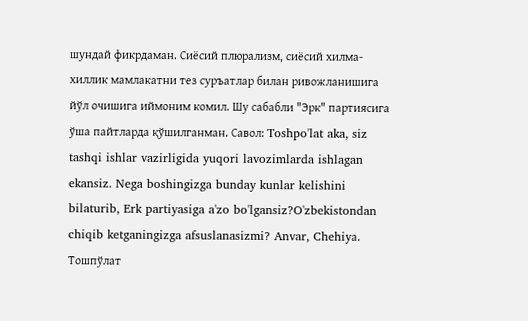шундай фикрдаман. Сиёсий плюрализм, сиёсий хилма-хиллик мамлакатни тез суръатлар билан ривожланишига йўл очишига иймоним комил. Шу сабабли "Эрк" партиясига ўша пайтларда қўшилганман. Савол: Toshpo'lat aka, siz tashqi ishlar vazirligida yuqori lavozimlarda ishlagan ekansiz. Nega boshingizga bunday kunlar kelishini bilaturib, Erk partiyasiga a'zo bo'lgansiz?O'zbekistondan chiqib ketganingizga afsuslanasizmi? Anvar, Chehiyа. Тошпўлат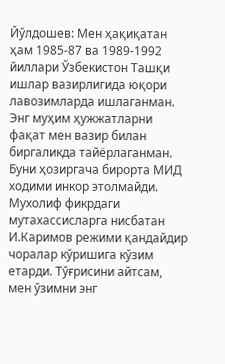Йўлдошев: Мен ҳақиқатан ҳам 1985-87 ва 1989-1992 йиллари Ўзбекистон Ташқи ишлар вазирлигида юқори лавозимларда ишлаганман. Энг муҳим ҳужжатларни фақат мен вазир билан биргаликда тайёрлаганман. Буни ҳозиргача бирорта МИД ходими инкор этолмайди. Мухолиф фикрдаги мутахассисларга нисбатан И.Каримов режими қандайдир чоралар кўришига кўзим етарди. Тўғрисини айтсам, мен ўзимни энг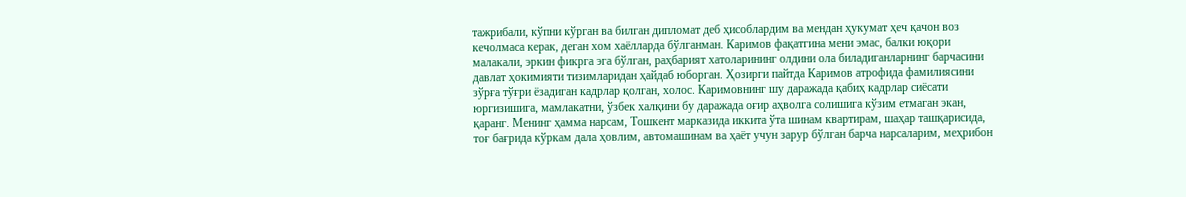тажрибали, кўпни кўрган ва билган дипломат деб ҳисоблардим ва мендан ҳукумат ҳеч қачон воз кечолмаса керак, деган хом хаёлларда бўлганман. Каримов фақатгина мени эмас, балки юқори малакали, эркин фикрга эга бўлган, раҳбарият хатоларининг олдини ола биладиганларнинг барчасини давлат ҳокимияти тизимларидан ҳайдаб юборган. Ҳозирги пайтда Каримов атрофида фамилиясини зўрға тўғри ёзадиган кадрлар қолган, холос. Каримовнинг шу даражада қабиҳ кадрлар сиёсати юргизишига, мамлакатни, ўзбек халқини бу даражада оғир аҳволга солишига кўзим етмаган экан, қаранг. Менинг ҳамма нарсам, Тошкент марказида иккита ўта шинам квартирам, шаҳар ташқарисида, тоғ бағрида кўркам дала ҳовлим, автомашинам ва ҳаёт учун зарур бўлган барча нарсаларим, меҳрибон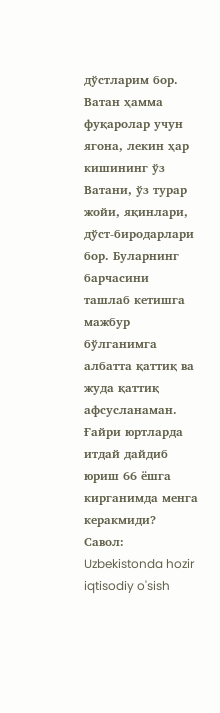дўстларим бор. Ватан ҳамма фуқаролар учун ягона, лекин ҳар кишининг ўз Ватани, ўз турар жойи, яқинлари, дўст-биродарлари бор. Буларнинг барчасини ташлаб кетишга мажбур бўлганимга албатта қаттиқ ва жуда қаттиқ афсусланаман. Ғайри юртларда итдай дайдиб юриш 66 ёшга кирганимда менга керакмиди? Савол: Uzbekistonda hozir iqtisodiy o'sish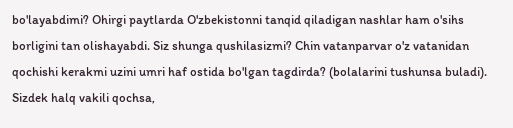bo'layabdimi? Ohirgi paytlarda O'zbekistonni tanqid qiladigan nashlar ham o'sihs borligini tan olishayabdi. Siz shunga qushilasizmi? Chin vatanparvar o'z vatanidan qochishi kerakmi uzini umri haf ostida bo'lgan tagdirda? (bolalarini tushunsa buladi). Sizdek halq vakili qochsa,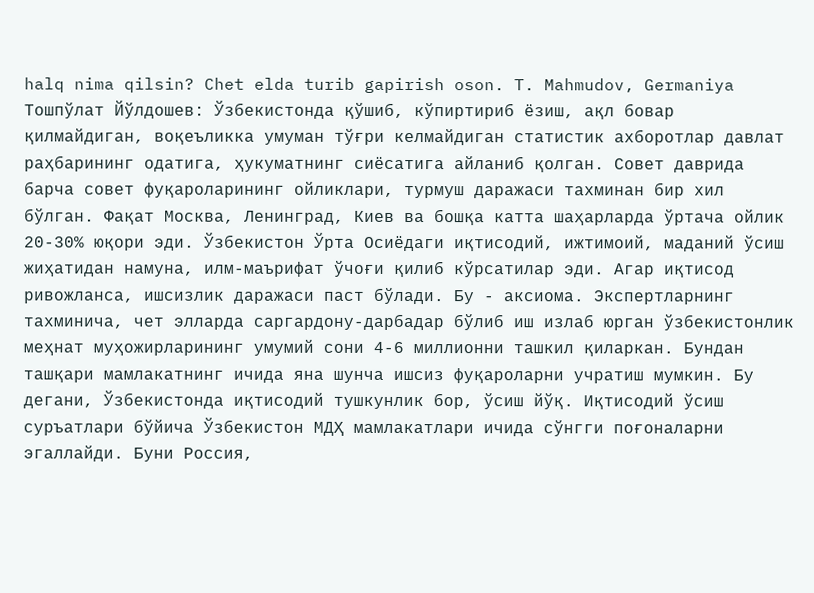halq nima qilsin? Chet elda turib gapirish oson. T. Mahmudov, Germaniya Тошпўлат Йўлдошев: Ўзбекистонда қўшиб, кўпиртириб ёзиш, ақл бовар қилмайдиган, воқеъликка умуман тўғри келмайдиган статистик ахборотлар давлат раҳбарининг одатига, ҳукуматнинг сиёсатига айланиб қолган. Совет даврида барча совет фуқароларининг ойликлари, турмуш даражаси тахминан бир хил бўлган. Фақат Москва, Ленинград, Киев ва бошқа катта шаҳарларда ўртача ойлик 20-30% юқори эди. Ўзбекистон Ўрта Осиёдаги иқтисодий, ижтимоий, маданий ўсиш жиҳатидан намуна, илм-маърифат ўчоғи қилиб кўрсатилар эди. Агар иқтисод ривожланса, ишсизлик даражаси паст бўлади. Бу - аксиома. Экспертларнинг тахминича, чет элларда саргардону-дарбадар бўлиб иш излаб юрган ўзбекистонлик меҳнат муҳожирларининг умумий сони 4-6 миллионни ташкил қиларкан. Бундан ташқари мамлакатнинг ичида яна шунча ишсиз фуқароларни учратиш мумкин. Бу дегани, Ўзбекистонда иқтисодий тушкунлик бор, ўсиш йўқ. Иқтисодий ўсиш суръатлари бўйича Ўзбекистон МДҲ мамлакатлари ичида сўнгги поғоналарни эгаллайди. Буни Россия,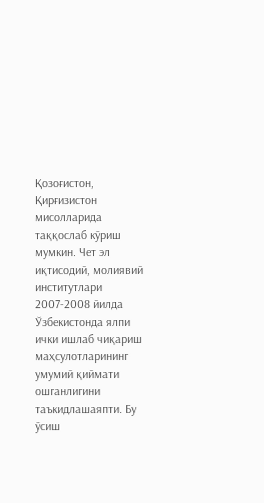Қозоғистон, Қирғизистон мисолларида таққослаб кўриш мумкин. Чет эл иқтисодий, молиявий институтлари 2007-2008 йилда Ўзбекистонда ялпи ички ишлаб чиқариш маҳсулотларининг умумий қиймати ошганлигини таъкидлашаяпти. Бу ўсиш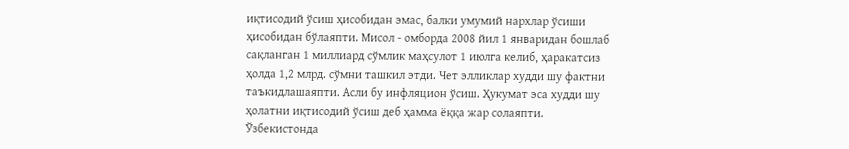иқтисодий ўсиш ҳисобидан эмас, балки умумий нархлар ўсиши ҳисобидан бўлаяпти. Мисол - омборда 2008 йил 1 январидан бошлаб сақланган 1 миллиард сўмлик маҳсулот 1 июлга келиб, ҳаракатсиз ҳолда 1,2 млрд. сўмни ташкил этди. Чет элликлар худди шу фактни таъкидлашаяпти. Асли бу инфляцион ўсиш. Ҳукумат эса худди шу ҳолатни иқтисодий ўсиш деб ҳамма ёққа жар солаяпти. Ўзбекистонда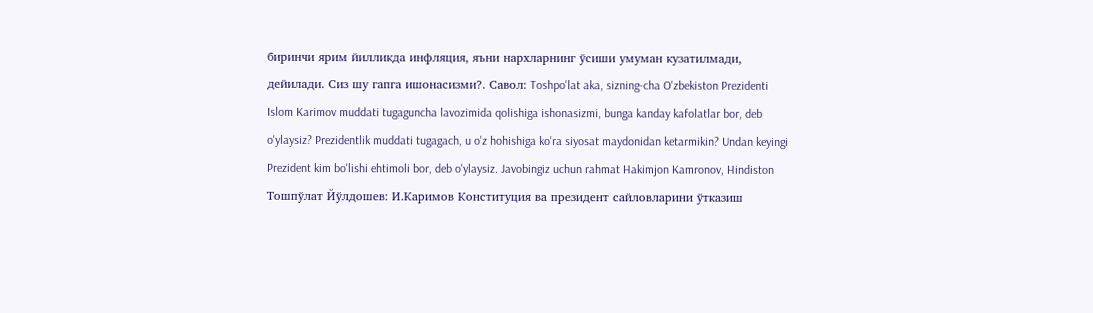биринчи ярим йилликда инфляция, яъни нархларнинг ўсиши умуман кузатилмади, дейилади. Сиз шу гапга ишонасизми?. Савол: Toshpo'lat aka, sizning-cha O'zbekiston Prezidenti Islom Karimov muddati tugaguncha lavozimida qolishiga ishonasizmi, bunga kanday kafolatlar bor, deb o'ylaysiz? Prezidentlik muddati tugagach, u o'z hohishiga ko'ra siyosat maydonidan ketarmikin? Undan keyingi Prezident kim bo'lishi ehtimoli bor, deb o'ylaysiz. Javobingiz uchun rahmat Hakimjon Kamronov, Hindiston Тошпўлат Йўлдошев: И.Каримов Конституция ва президент сайловларини ўтказиш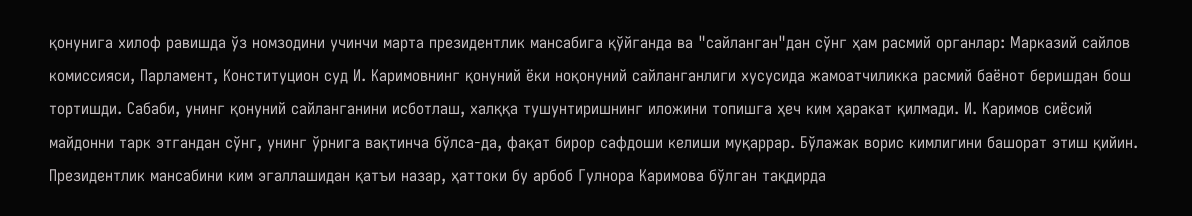қонунига хилоф равишда ўз номзодини учинчи марта президентлик мансабига қўйганда ва "сайланган"дан сўнг ҳам расмий органлар: Марказий сайлов комиссияси, Парламент, Конституцион суд И. Каримовнинг қонуний ёки ноқонуний сайланганлиги хусусида жамоатчиликка расмий баёнот беришдан бош тортишди. Сабаби, унинг қонуний сайланганини исботлаш, халққа тушунтиришнинг иложини топишга ҳеч ким ҳаракат қилмади. И. Каримов сиёсий майдонни тарк этгандан сўнг, унинг ўрнига вақтинча бўлса-да, фақат бирор сафдоши келиши муқаррар. Бўлажак ворис кимлигини башорат этиш қийин. Президентлик мансабини ким эгаллашидан қатъи назар, ҳаттоки бу арбоб Гулнора Каримова бўлган тақдирда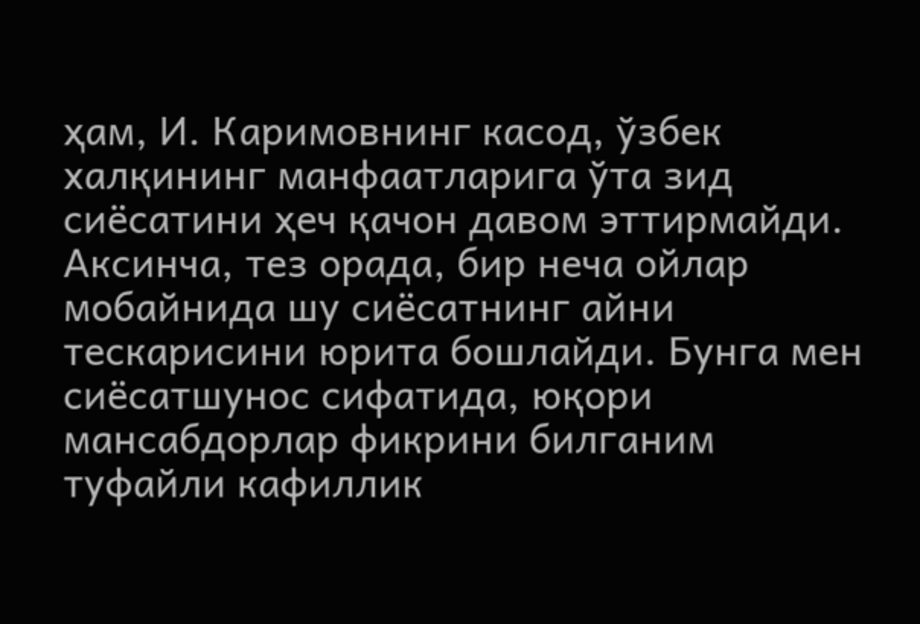ҳам, И. Каримовнинг касод, ўзбек халқининг манфаатларига ўта зид сиёсатини ҳеч қачон давом эттирмайди. Аксинча, тез орада, бир неча ойлар мобайнида шу сиёсатнинг айни тескарисини юрита бошлайди. Бунга мен сиёсатшунос сифатида, юқори мансабдорлар фикрини билганим туфайли кафиллик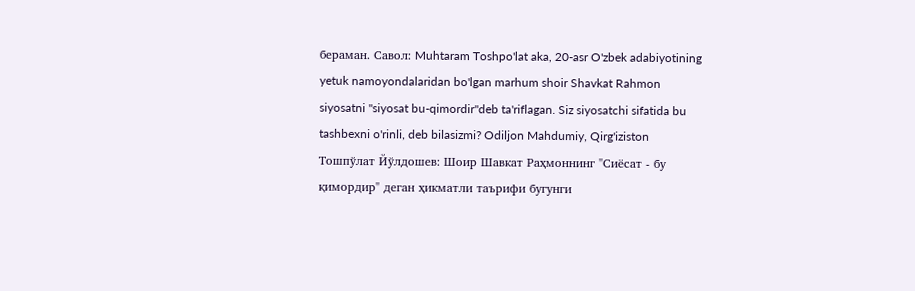бераман. Савол: Muhtaram Toshpo'lat aka, 20-asr O'zbek adabiyotining yetuk namoyondalaridan bo'lgan marhum shoir Shavkat Rahmon siyosatni "siyosat bu-qimordir"deb ta'riflagan. Siz siyosatchi sifatida bu tashbexni o'rinli, deb bilasizmi? Odiljon Mahdumiy, Qirg'iziston Тошпўлат Йўлдошев: Шоир Шавкат Раҳмоннинг "Сиёсат - бу қимордир" деган ҳикматли таърифи бугунги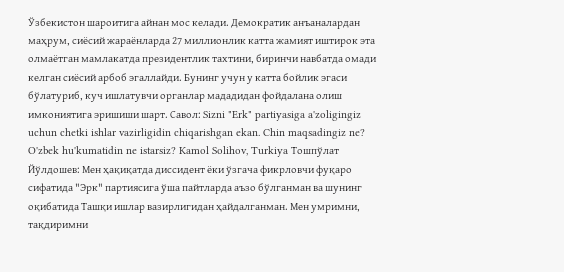Ўзбекистон шароитига айнан мос келади. Демократик анъаналардан маҳрум, сиёсий жараёнларда 27 миллионлик катта жамият иштирок эта олмаётган мамлакатда президентлик тахтини, биринчи навбатда омади келган сиёсий арбоб эгаллайди. Бунинг учун у катта бойлик эгаси бўлатуриб, куч ишлатувчи органлар мададидан фойдалана олиш имкониятига эришиши шарт. Савол: Sizni "Erk" partiyasiga a'zoligingiz uchun chetki ishlar vazirligidin chiqarishgan ekan. Chin maqsadingiz ne? O'zbek hu'kumatidin ne istarsiz? Kamol Solihov, Turkiya Тошпўлат Йўлдошев: Мен ҳақиқатда диссидент ёки ўзгача фикрловчи фуқаро сифатида "Эрк" партиясига ўша пайтларда аъзо бўлганман ва шунинг оқибатида Ташқи ишлар вазирлигидан ҳайдалганман. Мен умримни, тақдиримни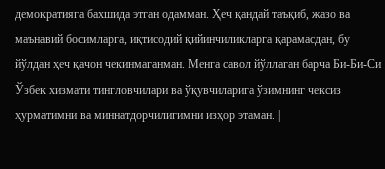демократияга бахшида этган одамман. Ҳеч қандай таъқиб, жазо ва маънавий босимларга, иқтисодий қийинчиликларга қарамасдан, бу йўлдан ҳеч қачон чекинмаганман. Менга савол йўллаган барча Би-Би-Си Ўзбек хизмати тингловчилари ва ўқувчиларига ўзимнинг чексиз ҳурматимни ва миннатдорчилигимни изҳор этаман. |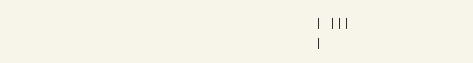| |||
|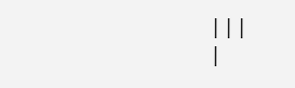|||
|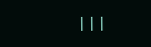|||